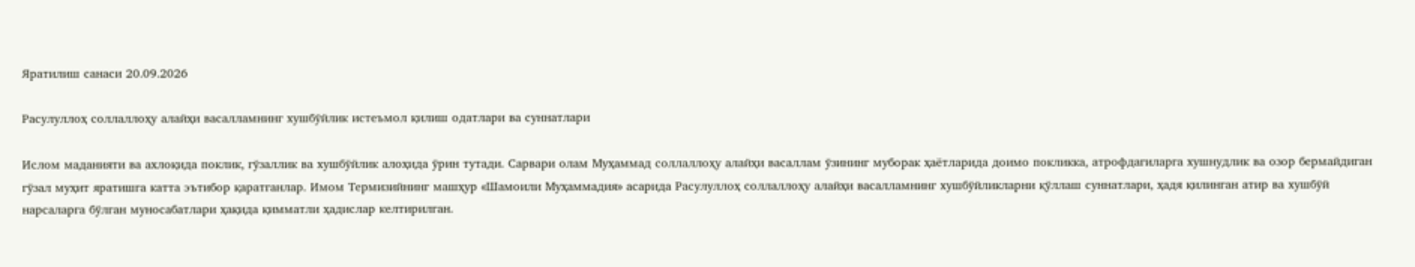Яратилиш санаси 20.09.2026

Расулуллоҳ соллаллоҳу алайҳи васалламнинг хушбўйлик истеъмол қилиш одатлари ва суннатлари

Ислом маданияти ва ахлоқида поклик, гўзаллик ва хушбўйлик алоҳида ўрин тутади. Сарвари олам Муҳаммад соллаллоҳу алайҳи васаллам ўзининг муборак ҳаётларида доимо покликка, атрофдагиларга хушнудлик ва озор бермайдиган гўзал муҳит яратишга катта эътибор қаратганлар. Имом Термизийнинг машҳур «Шамоили Муҳаммадия» асарида Расулуллоҳ соллаллоҳу алайҳи васалламнинг хушбўйликларни қўллаш суннатлари, ҳадя қилинган атир ва хушбўй нарсаларга бўлган муносабатлари ҳақида қимматли ҳадислар келтирилган.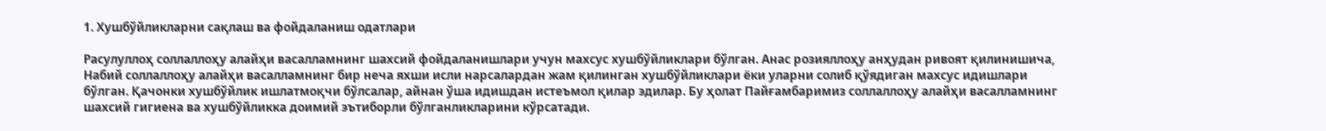1. Хушбўйликларни сақлаш ва фойдаланиш одатлари

Расулуллоҳ соллаллоҳу алайҳи васалламнинг шахсий фойдаланишлари учун махсус хушбўйликлари бўлган. Анас розияллоҳу анҳудан ривоят қилинишича, Набий соллаллоҳу алайҳи васалламнинг бир неча яхши исли нарсалардан жам қилинган хушбўйликлари ёки уларни солиб қўядиган махсус идишлари бўлган. Қачонки хушбўйлик ишлатмоқчи бўлсалар, айнан ўша идишдан истеъмол қилар эдилар. Бу ҳолат Пайғамбаримиз соллаллоҳу алайҳи васалламнинг шахсий гигиена ва хушбўйликка доимий эътиборли бўлганликларини кўрсатади.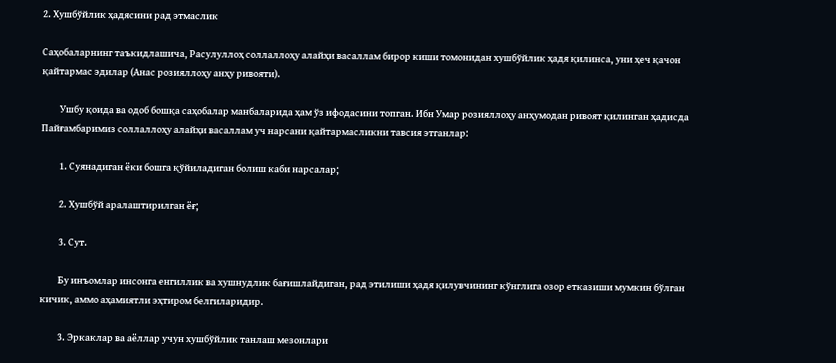2. Хушбўйлик ҳадясини рад этмаслик

Саҳобаларнинг таъкидлашича, Расулуллоҳ соллаллоҳу алайҳи васаллам бирор киши томонидан хушбўйлик ҳадя қилинса, уни ҳеч қачон қайтармас эдилар (Анас розияллоҳу анҳу ривояти).

         Ушбу қоида ва одоб бошқа саҳобалар манбаларида ҳам ўз ифодасини топган. Ибн Умар розияллоҳу анҳумодан ривоят қилинган ҳадисда Пайғамбаримиз соллаллоҳу алайҳи васаллам уч нарсани қайтармасликни тавсия этганлар:

         1. Суянадиган ёки бошга қўйиладиган болиш каби нарсалар;

         2. Хушбўй аралаштирилган ёғ;

         3. Сут.

         Бу инъомлар инсонга енгиллик ва хушнудлик бағишлайдиган, рад этилиши ҳадя қилувчининг кўнглига озор етказиши мумкин бўлган кичик, аммо аҳамиятли эҳтиром белгиларидир.

         3. Эркаклар ва аёллар учун хушбўйлик танлаш мезонлари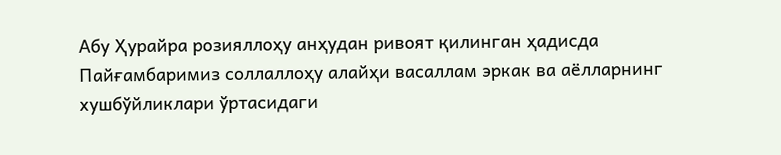Абу Ҳурайра розияллоҳу анҳудан ривоят қилинган ҳадисда Пайғамбаримиз соллаллоҳу алайҳи васаллам эркак ва аёлларнинг хушбўйликлари ўртасидаги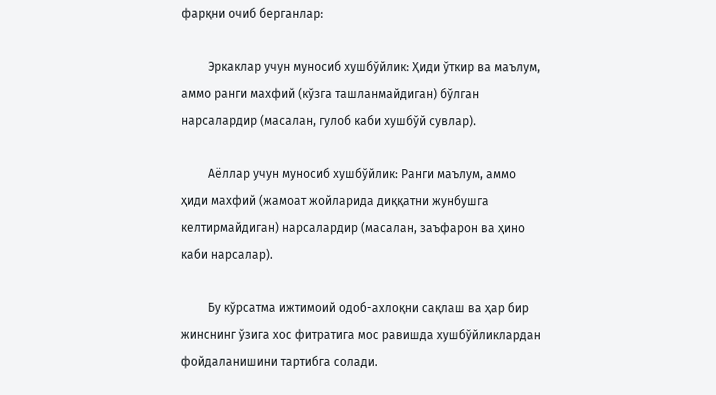фарқни очиб берганлар:

         Эркаклар учун муносиб хушбўйлик: Ҳиди ўткир ва маълум, аммо ранги махфий (кўзга ташланмайдиган) бўлган нарсалардир (масалан, гулоб каби хушбўй сувлар).

         Аёллар учун муносиб хушбўйлик: Ранги маълум, аммо ҳиди махфий (жамоат жойларида диққатни жунбушга келтирмайдиган) нарсалардир (масалан, заъфарон ва ҳино каби нарсалар).

         Бу кўрсатма ижтимоий одоб-ахлоқни сақлаш ва ҳар бир жинснинг ўзига хос фитратига мос равишда хушбўйликлардан фойдаланишини тартибга солади.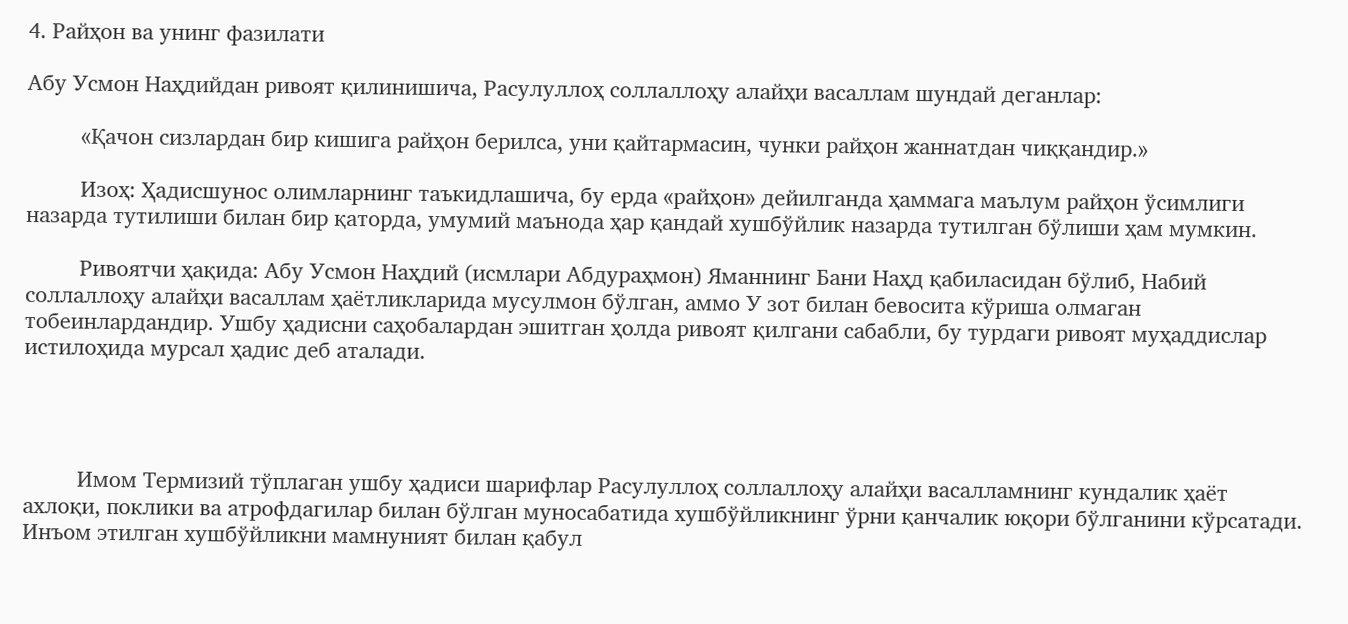4. Райҳон ва унинг фазилати

Абу Усмон Наҳдийдан ривоят қилинишича, Расулуллоҳ соллаллоҳу алайҳи васаллам шундай деганлар:

         «Қачон сизлардан бир кишига райҳон берилса, уни қайтармасин, чунки райҳон жаннатдан чиққандир.»

         Изоҳ: Ҳадисшунос олимларнинг таъкидлашича, бу ерда «райҳон» дейилганда ҳаммага маълум райҳон ўсимлиги назарда тутилиши билан бир қаторда, умумий маънода ҳар қандай хушбўйлик назарда тутилган бўлиши ҳам мумкин.

         Ривоятчи ҳақида: Абу Усмон Наҳдий (исмлари Абдураҳмон) Яманнинг Бани Наҳд қабиласидан бўлиб, Набий соллаллоҳу алайҳи васаллам ҳаётликларида мусулмон бўлган, аммо У зот билан бевосита кўриша олмаган тобеинлардандир. Ушбу ҳадисни саҳобалардан эшитган ҳолда ривоят қилгани сабабли, бу турдаги ривоят муҳаддислар истилоҳида мурсал ҳадис деб аталади.




         Имом Термизий тўплаган ушбу ҳадиси шарифлар Расулуллоҳ соллаллоҳу алайҳи васалламнинг кундалик ҳаёт ахлоқи, поклики ва атрофдагилар билан бўлган муносабатида хушбўйликнинг ўрни қанчалик юқори бўлганини кўрсатади. Инъом этилган хушбўйликни мамнуният билан қабул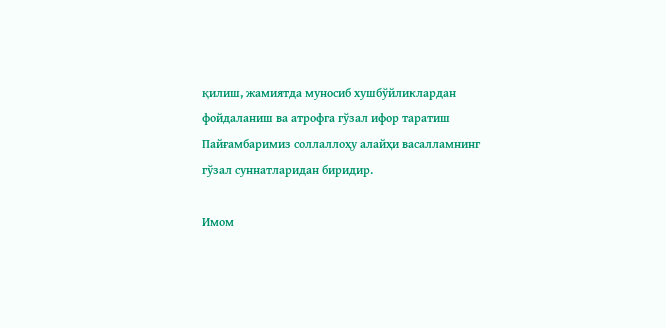қилиш, жамиятда муносиб хушбўйликлардан фойдаланиш ва атрофга гўзал ифор таратиш Пайғамбаримиз соллаллоҳу алайҳи васалламнинг гўзал суннатларидан биридир.

Имом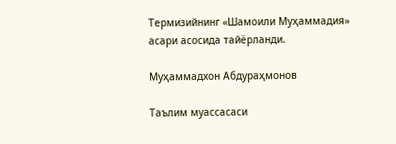Термизийнинг «Шамоили Муҳаммадия» асари асосида тайёрланди.

Муҳаммадхон Абдураҳмонов

Таълим муассасаси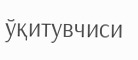ўқитувчиси